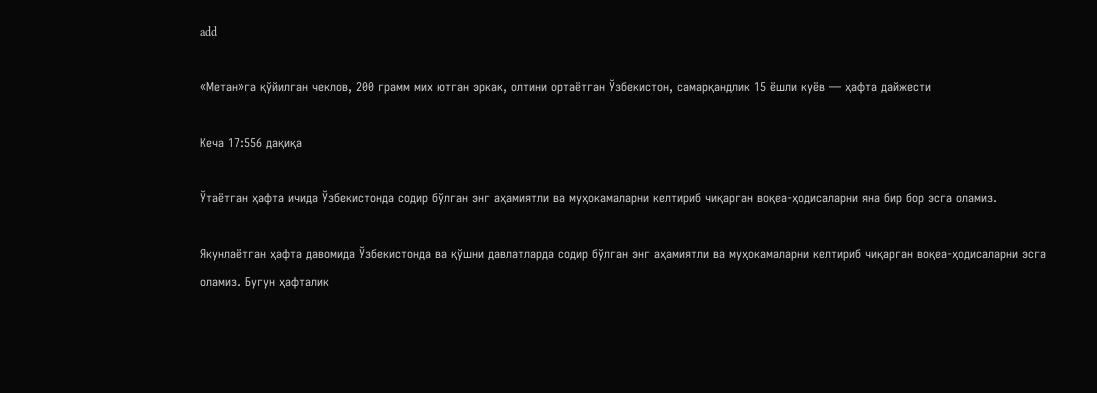add

«Метан»га қўйилган чеклов, 200 грамм мих ютган эркак, олтини ортаётган Ўзбекистон, самарқандлик 15 ёшли куёв — ҳафта дайжести

Кеча 17:556 дақиқа

Ўтаётган ҳафта ичида Ўзбекистонда содир бўлган энг аҳамиятли ва муҳокамаларни келтириб чиқарган воқеа-ҳодисаларни яна бир бор эсга оламиз.

Якунлаётган ҳафта давомида Ўзбекистонда ва қўшни давлатларда содир бўлган энг аҳамиятли ва муҳокамаларни келтириб чиқарган воқеа-ҳодисаларни эсга оламиз. Бугун ҳафталик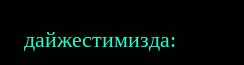дайжестимизда: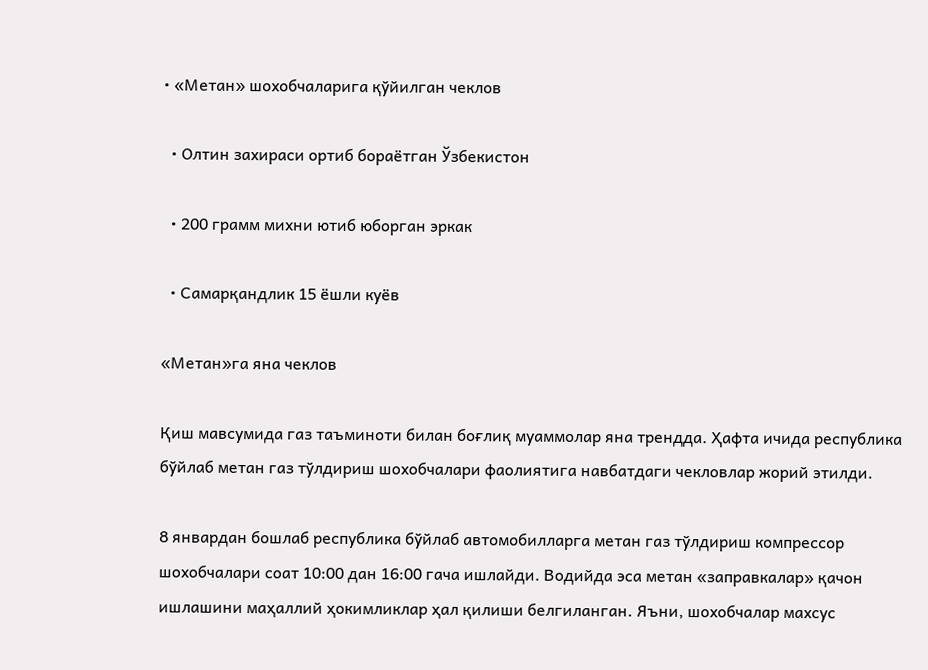• «Метан» шохобчаларига қўйилган чеклов

  • Олтин захираси ортиб бораётган Ўзбекистон

  • 200 грамм михни ютиб юборган эркак

  • Самарқандлик 15 ёшли куёв

«Метан»га яна чеклов

Қиш мавсумида газ таъминоти билан боғлиқ муаммолар яна трендда. Ҳафта ичида республика бўйлаб метан газ тўлдириш шохобчалари фаолиятига навбатдаги чекловлар жорий этилди.

8 январдан бошлаб республика бўйлаб автомобилларга метан газ тўлдириш компрессор шохобчалари соат 10:00 дан 16:00 гача ишлайди. Водийда эса метан «заправкалар» қачон ишлашини маҳаллий ҳокимликлар ҳал қилиши белгиланган. Яъни, шохобчалар махсус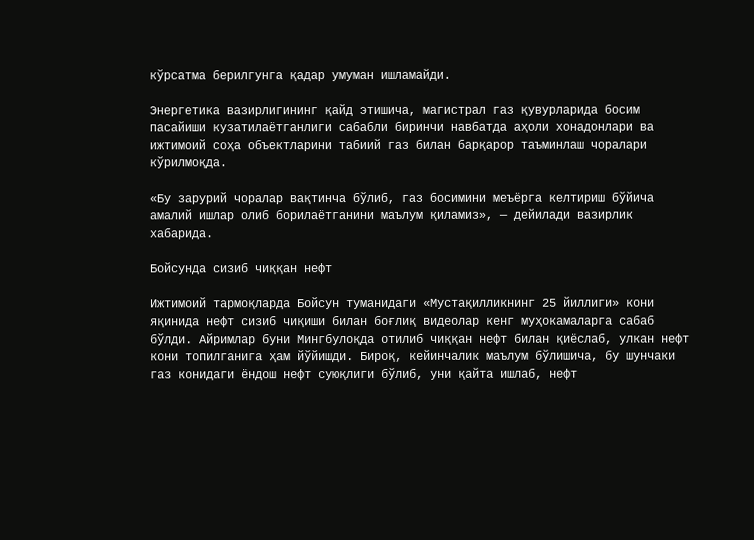кўрсатма берилгунга қадар умуман ишламайди.

Энергетика вазирлигининг қайд этишича, магистрал газ қувурларида босим пасайиши кузатилаётганлиги сабабли биринчи навбатда аҳоли хонадонлари ва ижтимоий соҳа объектларини табиий газ билан барқарор таъминлаш чоралари кўрилмоқда.

«Бу зарурий чоралар вақтинча бўлиб, газ босимини меъёрга келтириш бўйича амалий ишлар олиб борилаётганини маълум қиламиз», — дейилади вазирлик хабарида.

Бойсунда сизиб чиққан нефт

Ижтимоий тармоқларда Бойсун туманидаги «Мустақилликнинг 25 йиллиги» кони яқинида нефт сизиб чиқиши билан боғлиқ видеолар кенг муҳокамаларга сабаб бўлди. Айримлар буни Мингбулоқда отилиб чиққан нефт билан қиёслаб, улкан нефт кони топилганига ҳам йўйишди. Бироқ, кейинчалик маълум бўлишича, бу шунчаки газ конидаги ёндош нефт суюқлиги бўлиб, уни қайта ишлаб, нефт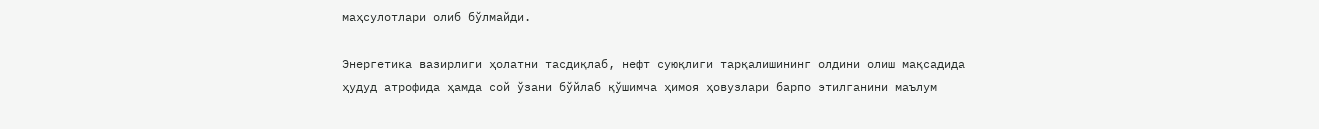маҳсулотлари олиб бўлмайди.

Энергетика вазирлиги ҳолатни тасдиқлаб, нефт суюқлиги тарқалишининг олдини олиш мақсадида ҳудуд атрофида ҳамда сой ўзани бўйлаб қўшимча ҳимоя ҳовузлари барпо этилганини маълум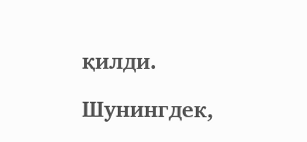қилди.

Шунингдек,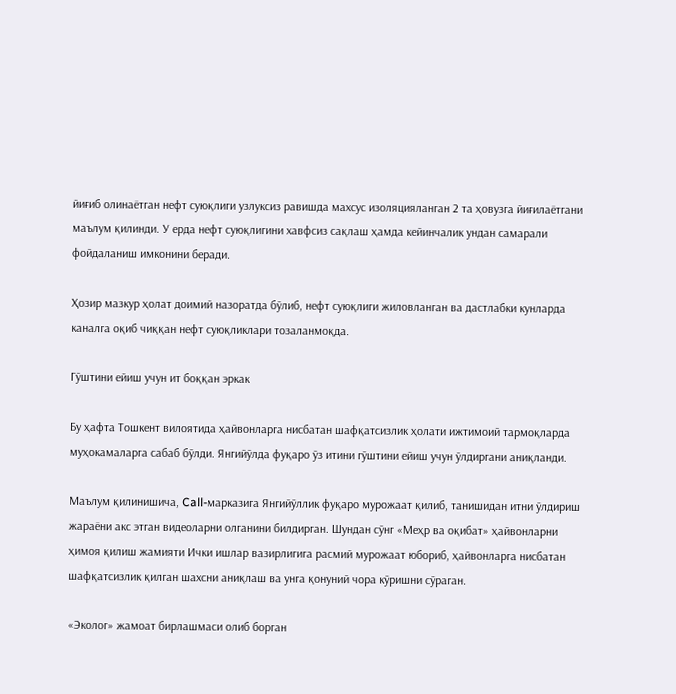йиғиб олинаётган нефт суюқлиги узлуксиз равишда махсус изоляцияланган 2 та ҳовузга йиғилаётгани маълум қилинди. У ерда нефт суюқлигини хавфсиз сақлаш ҳамда кейинчалик ундан самарали фойдаланиш имконини беради.

Ҳозир мазкур ҳолат доимий назоратда бўлиб, нефт суюқлиги жиловланган ва дастлабки кунларда каналга оқиб чиққан нефт суюқликлари тозаланмоқда.

Гўштини ейиш учун ит боққан эркак

Бу ҳафта Тошкент вилоятида ҳайвонларга нисбатан шафқатсизлик ҳолати ижтимоий тармоқларда муҳокамаларга сабаб бўлди. Янгийўлда фуқаро ўз итини гўштини ейиш учун ўлдиргани аниқланди.

Маълум қилинишича, Call-марказига Янгийўллик фуқаро мурожаат қилиб, танишидан итни ўлдириш жараёни акс этган видеоларни олганини билдирган. Шундан сўнг «Меҳр ва оқибат» ҳайвонларни ҳимоя қилиш жамияти Ички ишлар вазирлигига расмий мурожаат юбориб, ҳайвонларга нисбатан шафқатсизлик қилган шахсни аниқлаш ва унга қонуний чора кўришни сўраган.

«Эколог» жамоат бирлашмаси олиб борган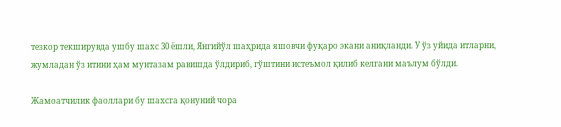тезкор текширувда ушбу шахс 30 ёшли, Янгийўл шаҳрида яшовчи фуқаро экани аниқланди. У ўз уйида итларни, жумладан ўз итини ҳам мунтазам равишда ўлдириб, гўштини истеъмол қилиб келгани маълум бўлди.

Жамоатчилик фаоллари бу шахсга қонуний чора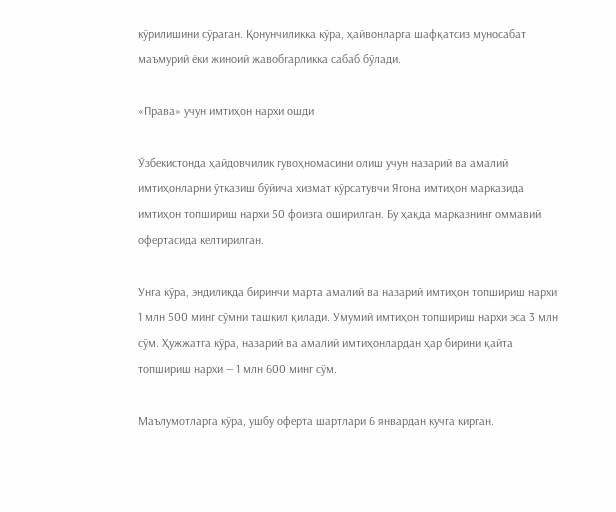кўрилишини сўраган. Қонунчиликка кўра, ҳайвонларга шафқатсиз муносабат маъмурий ёки жиноий жавобгарликка сабаб бўлади.

«Права» учун имтиҳон нархи ошди

Ўзбекистонда ҳайдовчилик гувоҳномасини олиш учун назарий ва амалий имтиҳонларни ўтказиш бўйича хизмат кўрсатувчи Ягона имтиҳон марказида имтиҳон топшириш нархи 50 фоизга оширилган. Бу ҳақда марказнинг оммавий офертасида келтирилган.

Унга кўра, эндиликда биринчи марта амалий ва назарий имтиҳон топшириш нархи 1 млн 500 минг сўмни ташкил қилади. Умумий имтиҳон топшириш нархи эса 3 млн сўм. Ҳужжатга кўра, назарий ва амалий имтиҳонлардан ҳар бирини қайта топшириш нархи — 1 млн 600 минг сўм.

Маълумотларга кўра, ушбу оферта шартлари 6 январдан кучга кирган.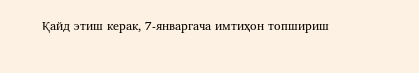Қайд этиш керак, 7-январгача имтиҳон топшириш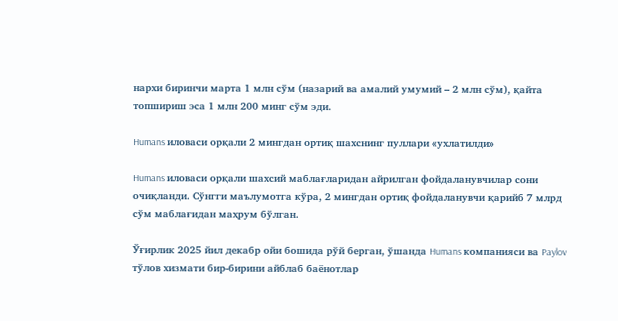нархи биринчи марта 1 млн сўм (назарий ва амалий умумий – 2 млн сўм), қайта топшириш эса 1 млн 200 минг сўм эди.

Humans иловаси орқали 2 мингдан ортиқ шахснинг пуллари «ухлатилди»

Humans иловаси орқали шaxсий маблағларидан айрилган фойдаланувчилар сони очиқланди. Сўнгги маълумотга кўра, 2 мингдан ортиқ фойдаланувчи қарийб 7 млрд сўм маблағидан маҳрум бўлган.

Ўғирлик 2025 йил декабр ойи бошида рўй берган, ўшанда Humans компанияси ва Paylov тўлов хизмати бир-бирини айблаб баёнотлар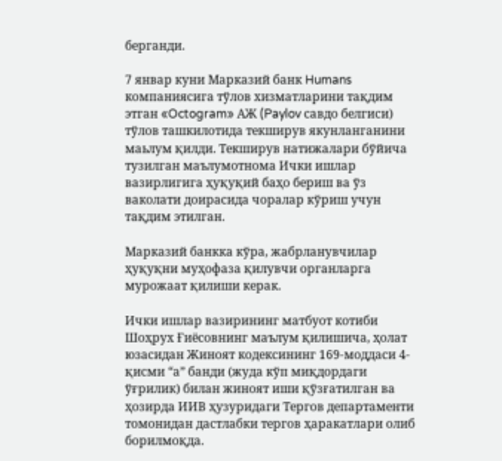берганди.

7 январ куни Марказий банк Humans компаниясига тўлов хизматларини тақдим этган «Octogram» АЖ (Paylov савдо белгиси) тўлов ташкилотида текширув якунланганини маьлум қилди. Текширув натижалари бўйича тузилган маълумотнома Ички ишлар вазирлигига ҳуқуқий баҳо бериш ва ўз ваколати доирасида чоралар кўриш учун тақдим этилган.

Марказий банкка кўра, жабрланувчилар ҳуқуқни муҳофаза қилувчи органларга мурожаат қилиши керак.

Ички ишлар вазирининг матбуот котиби Шоҳрух Ғиёсовнинг маълум қилишича, ҳолат юзасидан Жиноят кодексининг 169-моддаси 4-қисми “а” банди (жуда кўп миқдордаги ўғрилик) билан жиноят иши қўзғатилган ва ҳозирда ИИВ ҳузуридаги Тергов департаменти томонидан дастлабки тергов ҳаракатлари олиб борилмоқда.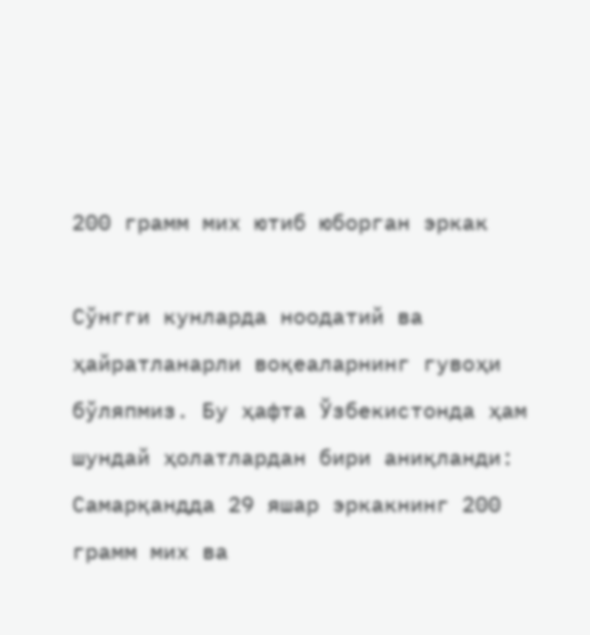200 грамм мих ютиб юборган эркак

Сўнгги кунларда ноодатий ва ҳайратланарли воқеаларнинг гувоҳи бўляпмиз. Бу ҳафта Ўзбекистонда ҳам шундай ҳолатлардан бири аниқланди: Самарқандда 29 яшар эркакнинг 200 грамм мих ва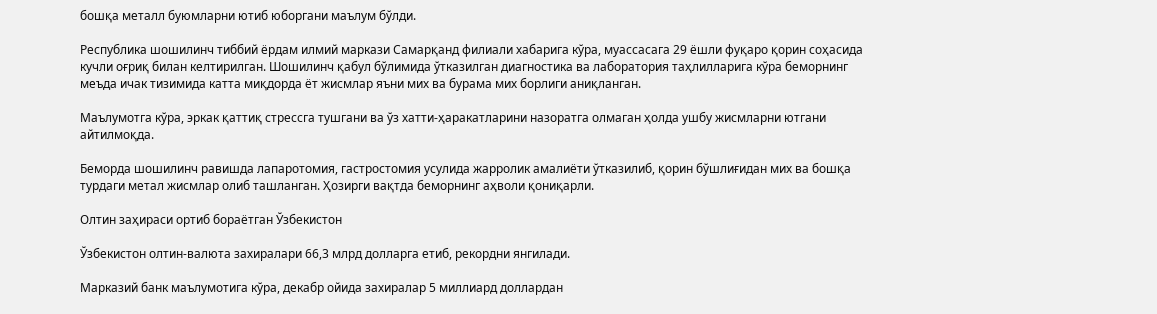бошқа металл буюмларни ютиб юборгани маълум бўлди.

Республика шошилинч тиббий ёрдам илмий маркази Самарқанд филиали хабарига кўра, муассасага 29 ёшли фуқаро қорин соҳасида кучли оғриқ билан келтирилган. Шошилинч қабул бўлимида ўтказилган диагностика ва лаборатория таҳлилларига кўра беморнинг меъда ичак тизимида катта миқдорда ёт жисмлар яъни мих ва бурама мих борлиги аниқланган.

Маълумотга кўра, эркак қаттиқ стрессга тушгани ва ўз хатти-ҳаракатларини назоратга олмаган ҳолда ушбу жисмларни ютгани айтилмоқда.

Беморда шошилинч равишда лапаротомия, гастростомия усулида жарролик амалиёти ўтказилиб, қорин бўшлиғидан мих ва бошқа турдаги метал жисмлар олиб ташланган. Ҳозирги вақтда беморнинг аҳволи қониқарли.

Олтин заҳираси ортиб бораётган Ўзбекистон

Ўзбекистон олтин-валюта захиралари 66,3 млрд долларга етиб, рекордни янгилади.

Марказий банк маълумотига кўра, декабр ойида захиралар 5 миллиард доллардан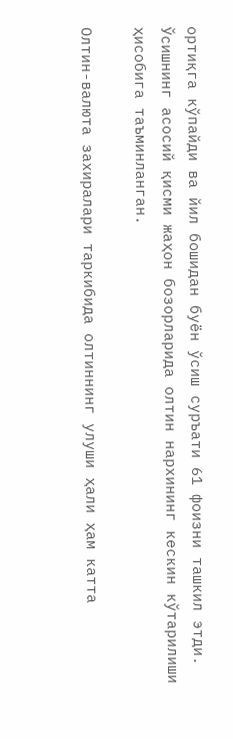ортиқга кўпайди ва йил бошидан буён ўсиш суръати 61 фоизни ташкил этди. Ўсишнинг асосий қисми жаҳон бозорларида олтин нархининг кескин кўтарилиши ҳисобига таъминланган.

Олтин-валюта захиралари таркибида олтиннинг улуши ҳали ҳам катта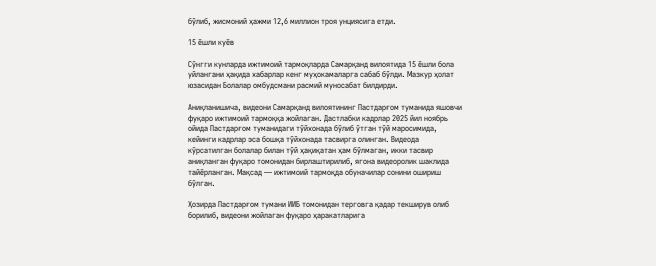бўлиб, жисмоний ҳажми 12,6 миллион троя унциясига етди.

15 ёшли куёв

Сўнгги кунларда ижтимоий тармоқларда Самарқанд вилоятида 15 ёшли бола уйлангани ҳақида хабарлар кенг муҳокамаларга сабаб бўлди. Мазкур ҳолат юзасидан Болалар омбудсмани расмий муносабат билдирди.

Аниқланишича, видеони Самарқанд вилоятининг Пастдарғом туманида яшовчи фуқаро ижтимоий тармоққа жойлаган. Дастлабки кадрлар 2025 йил ноябрь ойида Пастдарғом туманидаги тўйхонада бўлиб ўтган тўй маросимида, кейинги кадрлар эса бошқа тўйхонада тасвирга олинган. Видеода кўрсатилган болалар билан тўй ҳақиқатан ҳам бўлмаган, икки тасвир аниқланган фуқаро томонидан бирлаштирилиб, ягона видеоролик шаклида тайёрланган. Мақсад — ижтимоий тармоқда обуначилар сонини ошириш бўлган.

Ҳозирда Пастдарғом тумани ИИБ томонидан терговга қадар текширув олиб борилиб, видеони жойлаган фуқаро ҳаракатларига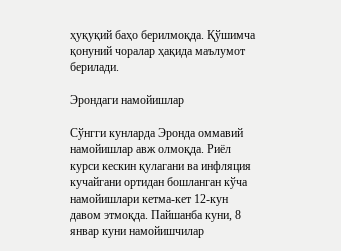ҳуқуқий баҳо берилмоқда. Қўшимча қонуний чоралар ҳақида маълумот берилади.

Эрондаги намойишлар

Сўнгги кунларда Эронда оммавий намойишлар авж олмоқда. Риёл курси кескин қулагани ва инфляция кучайгани ортидан бошланган кўча намойишлари кетма-кет 12-кун давом этмоқда. Пайшанба куни, 8 январ куни намойишчилар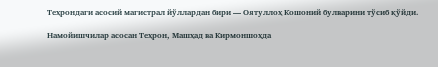Теҳрондаги асосий магистрал йўллардан бири — Оятуллоҳ Кошоний булварини тўсиб қўйди.

Намойишчилар асосан Теҳрон, Машҳад ва Кирмоншоҳда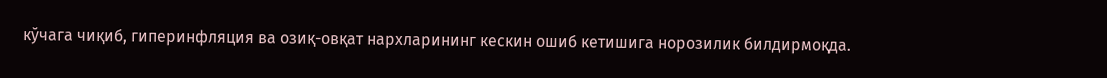кўчага чиқиб, гиперинфляция ва озиқ-овқат нархларининг кескин ошиб кетишига норозилик билдирмоқда.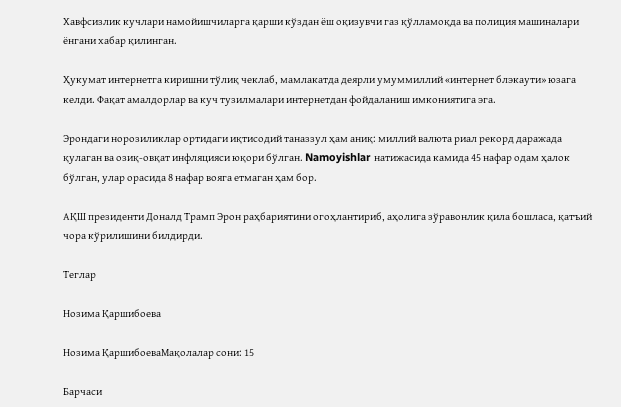Хавфсизлик кучлари намойишчиларга қарши кўздан ёш оқизувчи газ қўлламоқда ва полиция машиналари ёнгани хабар қилинган.

Ҳукумат интернетга киришни тўлиқ чеклаб, мамлакатда деярли умуммиллий «интернет блэкаути» юзага келди. Фақат амалдорлар ва куч тузилмалари интернетдан фойдаланиш имкониятига эга.

Эрондаги норозиликлар ортидаги иқтисодий таназзул ҳам аниқ: миллий валюта риал рекорд даражада қулаган ва озиқ-овқат инфляцияси юқори бўлган. Namoyishlar натижасида камида 45 нафар одам ҳалок бўлган, улар орасида 8 нафар вояга етмаган ҳам бор.

АҚШ президенти Доналд Трамп Эрон раҳбариятини огоҳлантириб, аҳолига зўравонлик қила бошласа, қатъий чора кўрилишини билдирди.

Теглар

Нозима Қаршибоева

Нозима ҚаршибоеваМақолалар сони: 15

Барчаси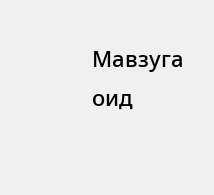Мавзуга оид